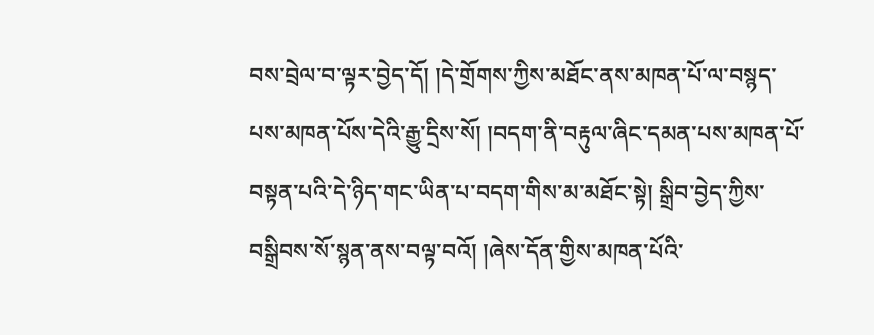བས་བྲེལ་བ་ལྟར་བྱེད་དོ། །དེ་གྲོགས་ཀྱིས་མཐོང་ནས་མཁན་པོ་ལ་བསྙད་པས་མཁན་པོས་དེའི་རྒྱུ་དྲིས་སོ། །བདག་ནི་བརྟུལ་ཞིང་དམན་པས་མཁན་པོ་བསྟན་པའི་དེ་ཉིད་གང་ཡིན་པ་བདག་གིས་མ་མཐོང་སྟེ། སྒྲིབ་བྱེད་ཀྱིས་བསྒྲིབས་སོ་སྙན་ནས་བལྟ་བའོ། །ཞེས་དོན་གྱིས་མཁན་པོའི་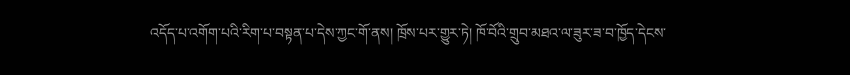འདོད་པ་འགོག་པའི་རིག་པ་བསྟན་པ་དེས་ཀྱང་གོ་ནས། ཁྲོས་པར་གྱུར་ཏེ། ཁོ་བོའི་གྲུབ་མཐའ་ལ་ཟུར་ཟ་བ་ཁྱོད་དེངས་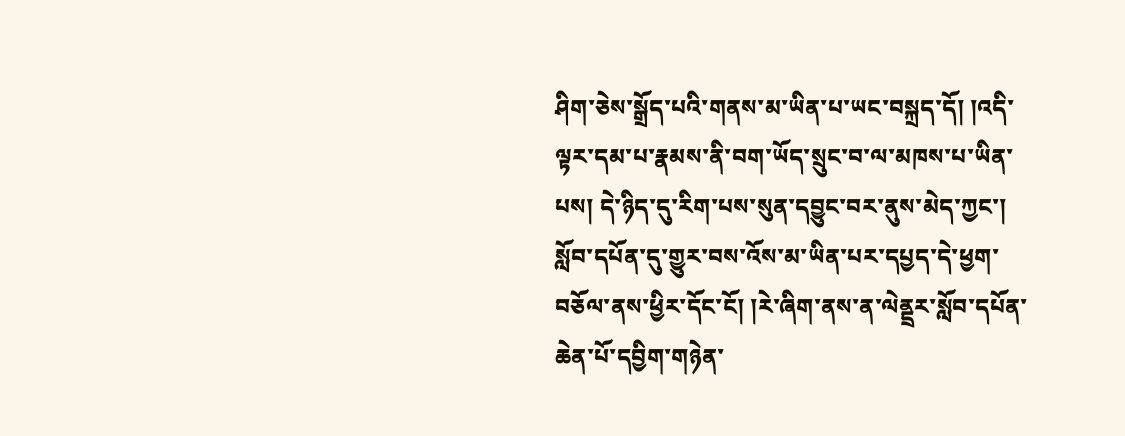ཤིག་ཅེས་སྒྲོད་པའི་གནས་མ་ཡིན་པ་ཡང་བསྐྲད་དོ། །འདི་ལྟར་དམ་པ་རྣམས་ནི་བག་ཡོད་སྲུང་བ་ལ་མཁས་པ་ཡིན་པས། དེ་ཉིད་དུ་རིག་པས་སུན་དབྱུང་བར་ནུས་མེད་ཀྱང་། སློབ་དཔོན་དུ་གྱུར་བས་འོས་མ་ཡིན་པར་དཔྱད་དེ་ཕྱག་བཅོལ་ནས་ཕྱིར་དོང་ངོ། །རེ་ཞིག་ནས་ན་ལེནྡྲར་སློབ་དཔོན་ཆེན་པོ་དབྱིག་གཉེན་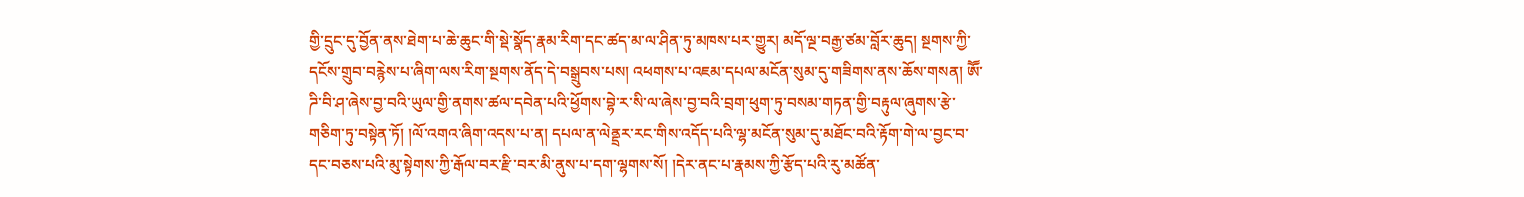གྱི་དྲུང་དུ་བྱོན་ནས་ཐེག་པ་ཆེ་ཆུང་གི་སྡེ་སྣོད་རྣམ་རིག་དང་ཚད་མ་ལ་ཤིན་ཏུ་མཁས་པར་གྱུར། མདོ་ལྔ་བརྒྱ་ཙམ་བློར་ཆུད། སྔགས་ཀྱི་དངོས་གྲུབ་བརྙེས་པ་ཞིག་ལས་རིག་སྔགས་ནོད་དེ་བསྒྲུབས་པས། འཕགས་པ་འཇམ་དཔལ་མངོན་སུམ་དུ་གཟིགས་ནས་ཆོས་གསན། ཨཽ་ཌི་བི་ཤ་ཞེས་བྱ་བའི་ཡུལ་གྱི་ནགས་ཚལ་དབེན་པའི་ཕྱོགས་བྷེ་ར་སི་ལ་ཞེས་བྱ་བའི་བྲག་ཕུག་ཏུ་བསམ་གཏན་གྱི་བརྟུལ་ཞུགས་རྩེ་གཅིག་ཏུ་བསྟེན་ཏོ། །ལོ་འགའ་ཞིག་འདས་པ་ན། དཔལ་ན་ལེནྡྲར་རང་གིས་འདོད་པའི་ལྷ་མངོན་སུམ་དུ་མཐོང་བའི་རྟོག་གེ་ལ་བྱང་བ་དང་བཅས་པའི་མུ་སྟེགས་ཀྱི་རྒོལ་བར་རྫི་བར་མི་ནུས་པ་དག་ལྷགས་སོ། །དེར་ནང་པ་རྣམས་ཀྱི་རྩོད་པའི་རུ་མཚོན་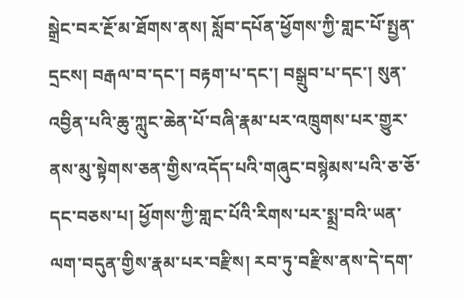སྒྲེང་བར་རྔོ་མ་ཐོགས་ནས། སློབ་དཔོན་ཕྱོགས་ཀྱི་གླང་པོ་སྤྱན་དྲངས། བརྒལ་བ་དང་། བརྟག་པ་དང་། བསྒྲུབ་པ་དང་། སུན་འབྱིན་པའི་ཆུ་ཀླུང་ཆེན་པོ་བཞི་རྣམ་པར་འཁྲུགས་པར་གྱུར་ནས་མུ་སྟེགས་ཅན་གྱིས་འདོད་པའི་གཞུང་བསྙེམས་པའི་ཅ་ཅོ་དང་བཅས་པ། ཕྱོགས་ཀྱི་གླང་པོའི་རིགས་པར་སྨྲ་བའི་ཡན་ལག་བདུན་གྱིས་རྣམ་པར་བརྫིས། རབ་ཏུ་བརྫིས་ནས་དེ་དག་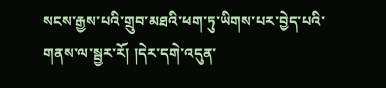སངས་རྒྱས་པའི་གྲུབ་མཐའི་ཕག་ཏུ་ཡིགས་པར་བྱེད་པའི་གནས་ལ་སྦྱར་རོ། །དེར་དགེ་འདུན་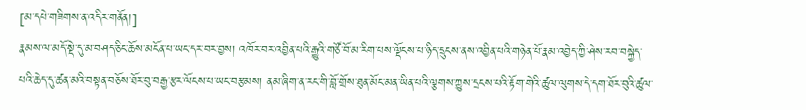[མ་དཔེ་གཟིགས་ན་འདིར་གནོན།]
རྣམས་ལ་མདོ་སྡེ་དུ་མ་བཤད་ཅིང་ཆོས་མངོན་པ་ཡང་དར་བར་བྱས། འཁོར་བར་འབྱིན་པའི་རྒྱུའི་གཙོ་བོ་མ་རིག་པས་ལྡོངས་པ་ཉིད་དྲུངས་ནས་འབྱིན་པའི་གཉེན་པོ་རྣམ་འབྱེད་ཀྱི་ཤེས་རབ་བསྐྱེད་པའི་ཆེད་དུ་ཚན་མའི་བསྟན་བཅོས་ཐོར་བུ་བརྒྱ་རྩར་ལོངས་པ་ཡང་བརྩམས། ནམ་ཞིག་ན་རང་གི་བློ་གྲོས་ཐུན་མོང་མན་ཡིན་པའི་ལྕགས་ཀྱུས་དྲངས་པའི་རྟོག་གེའི་ཚུལ་ལུགས་དེ་དག་ཐོར་བུའི་ཚུལ་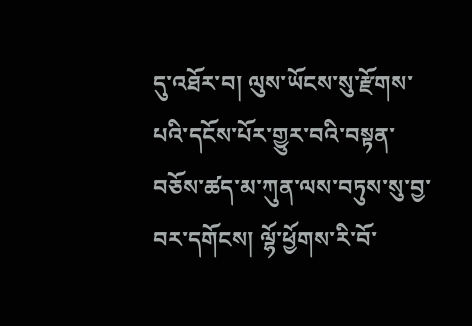དུ་འཐོར་བ། ལུས་ཡོངས་སུ་རྫོགས་པའི་དངོས་པོར་གྱུར་བའི་བསྟན་བཅོས་ཚད་མ་ཀུན་ལས་བཏུས་སུ་བྱ་བར་དགོངས། ལྷོ་ཕྱོགས་རི་བོ་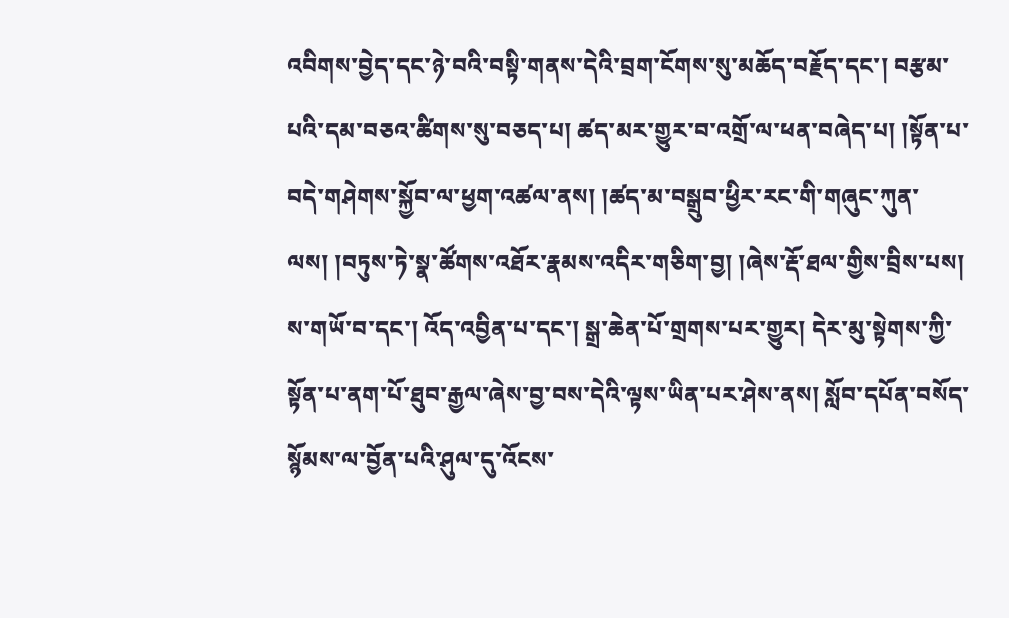འབིགས་བྱེད་དང་ཉེ་བའི་བསྟི་གནས་དེའི་བྲག་ངོགས་སུ་མཆོད་བརྗོད་དང་། བརྩམ་པའི་དམ་བཅའ་ཚིགས་སུ་བཅད་པ། ཚད་མར་གྱུར་བ་འགྲོ་ལ་ཕན་བཞེད་པ། །སྟོན་པ་བདེ་གཤེགས་སྐྱོབ་ལ་ཕྱག་འཚལ་ནས། །ཚད་མ་བསྒྲུབ་ཕྱིར་རང་གི་གཞུང་ཀུན་ལས། །བཏུས་ཏེ་སྣ་ཚོགས་འཐོར་རྣམས་འདིར་གཅིག་བྱ། །ཞེས་རྡོ་ཐལ་གྱིས་བྲིས་པས། ས་གཡོ་བ་དང་། འོད་འབྱིན་པ་དང་། སྒྲ་ཆེན་པོ་གྲགས་པར་གྱུར། དེར་མུ་སྟེགས་ཀྱི་སྟོན་པ་ནག་པོ་ཐུབ་རྒྱལ་ཞེས་བྱ་བས་དེའི་ལྟས་ཡིན་པར་ཤེས་ནས། སློབ་དཔོན་བསོད་སྙོམས་ལ་བྱོན་པའི་ཤུལ་དུ་འོངས་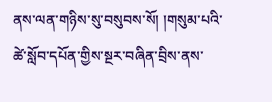ནས་ལན་གཉིས་སུ་བསུབས་སོ། །གསུམ་པའི་ཚེ་སློབ་དཔོན་གྱིས་སྔར་བཞིན་བྲིས་ནས་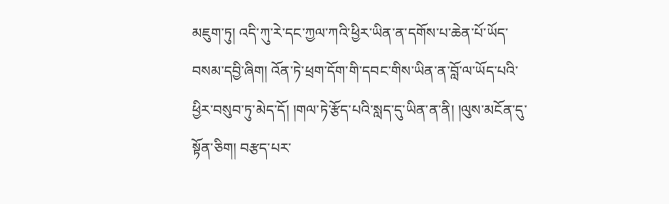མཇུག་ཏུ། འདི་ཀུ་རེ་དང་ཀྱལ་ཀའི་ཕྱིར་ཡིན་ན་དགོས་པ་ཆེན་པོ་ཡོད་བསམ་དབྱི་ཞིག། འོན་ཏེ་ཕྲག་དོག་གི་དབང་གིས་ཡིན་ན་བློ་ལ་ཡོད་པའི་ཕྱིར་བསུབ་ཏུ་མེད་དོ། །གལ་ཏེ་རྩོད་པའི་སླད་དུ་ཡིན་ན་ནི། །ལུས་མངོན་དུ་སྟོན་ཅིག། བརྩད་པར་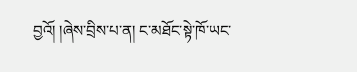བྱའོ། །ཞེས་བྲིས་པ་ན། ང་མཐོང་སྟེ་ཁོ་ཡང་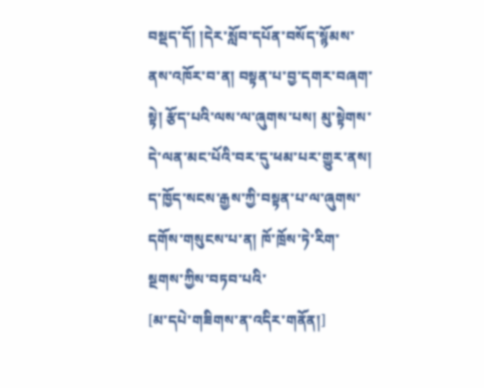བསྡད་དོ། །དེར་སློབ་དཔོན་བསོད་སྙོམས་ནས་འཁོར་བ་ན། བསྟན་པ་བྱ་དགར་བཞག་སྟེ། རྩོད་པའི་ལས་ལ་ཞུགས་པས། མུ་སྟེགས་དེ་ལན་མང་པོའི་བར་དུ་ཕམ་པར་གྱུར་ནས། ད་ཁྱོད་སངས་རྒྱས་ཀྱི་བསྟན་པ་ལ་ཞུགས་དགོས་གསུངས་པ་ན། ཁོ་ཁྲོས་ཏེ་རིག་སྔགས་ཀྱིས་བཏབ་པའི་
[མ་དཔེ་གཟིགས་ན་འདིར་གནོན།]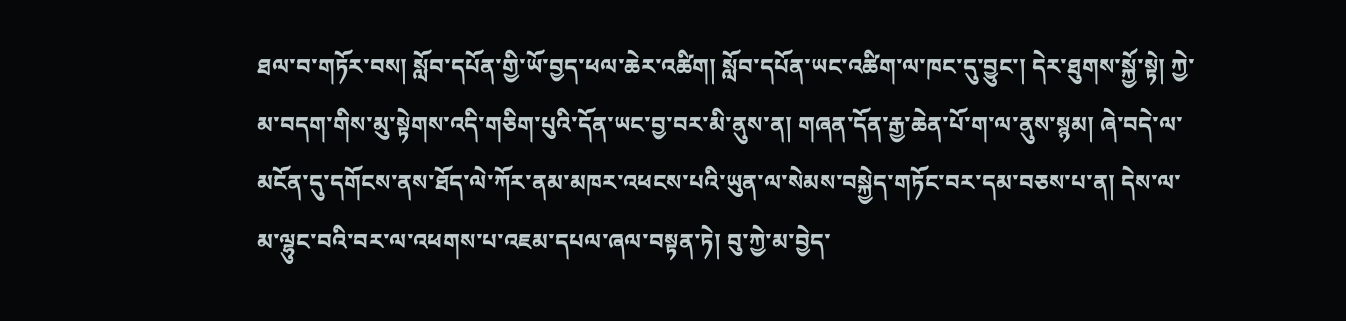ཐལ་བ་གཏོར་བས། སློབ་དཔོན་གྱི་ཡོ་བྱད་ཕལ་ཆེར་འཚིག། སློབ་དཔོན་ཡང་འཚིག་ལ་ཁང་དུ་བྱུང་། དེར་ཐུགས་སྐྱོ་སྟེ། ཀྱེ་མ་བདག་གིས་མུ་སྟེགས་འདི་གཅིག་པུའི་དོན་ཡང་བྱ་བར་མི་ནུས་ན། གཞན་དོན་རྒྱ་ཆེན་པོ་ག་ལ་ནུས་སྙམ། ཞེ་བདེ་ལ་མངོན་དུ་དགོངས་ནས་ཐོད་ལེ་ཀོར་ནམ་མཁར་འཕངས་པའི་ཡུན་ལ་སེམས་བསྐྱེད་གཏོང་བར་དམ་བཅས་པ་ན། དེས་ལ་མ་ལྷུང་བའི་བར་ལ་འཕགས་པ་འཇམ་དཔལ་ཞལ་བསྟན་ཏེ། བུ་ཀྱེ་མ་བྱེད་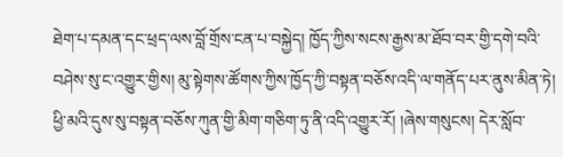ཐེག་པ་དམན་དང་ཕྲད་ལས་བློ་གྲོས་ངན་པ་བསྐྱེད། ཁྱོད་ཀྱིས་སངས་རྒྱས་མ་ཐོབ་བར་གྱི་དགེ་བའི་བཤེས་སུ་ང་འགྱུར་གྱིས། མུ་སྟེགས་ཚོགས་ཀྱིས་ཁྱོད་ཀྱི་བསྟན་བཅོས་འདི་ལ་གནོད་པར་ནུས་མིན་ཏེ། ཕྱི་མའི་དུས་སུ་བསྟན་བཅོས་ཀུན་གྱི་མིག་གཅིག་ཏུ་ནི་འདི་འགྱུར་རོ། །ཞེས་གསུངས། དེར་སློབ་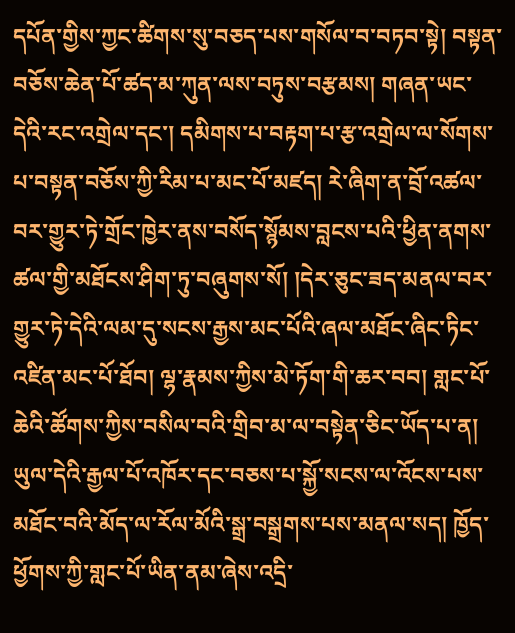དཔོན་གྱིས་ཀྱང་ཚིགས་སུ་བཅད་པས་གསོལ་བ་བཏབ་སྟེ། བསྟན་བཅོས་ཆེན་པོ་ཚད་མ་ཀུན་ལས་བཏུས་བརྩམས། གཞན་ཡང་དེའི་རང་འགྲེལ་དང་། དམིགས་པ་བརྟག་པ་རྩ་འགྲེལ་ལ་སོགས་པ་བསྟན་བཅོས་ཀྱི་རིམ་པ་མང་པོ་མཛད། རེ་ཞིག་ན་བྲོ་འཚལ་བར་གྱུར་ཏེ་གྲོང་ཁྱེར་ནས་བསོད་སྙོམས་བླངས་པའི་ཕྱིན་ནགས་ཚལ་གྱི་མཐོངས་ཤིག་ཏུ་བཞུགས་སོ། །དེར་ཅུང་ཟད་མནལ་བར་གྱུར་ཏེ་དེའི་ལམ་དུ་སངས་རྒྱས་མང་པོའི་ཞལ་མཐོང་ཞིང་ཏིང་འཛིན་མང་པོ་ཐོབ། ལྷ་རྣམས་ཀྱིས་མེ་ཏོག་གི་ཆར་བབ། གླང་པོ་ཆེའི་ཚོགས་ཀྱིས་བསིལ་བའི་གྲིབ་མ་ལ་བསྟེན་ཅིང་ཡོད་པ་ན། ཡུལ་དེའི་རྒྱལ་པོ་འཁོར་དང་བཅས་པ་སྐྱོ་སངས་ལ་འོངས་པས་མཐོང་བའི་མོད་ལ་རོལ་མོའི་སྒྲ་བསྒྲགས་པས་མནལ་སད། ཁྱོད་ཕྱོགས་ཀྱི་གླང་པོ་ཡིན་ནམ་ཞེས་འདྲི་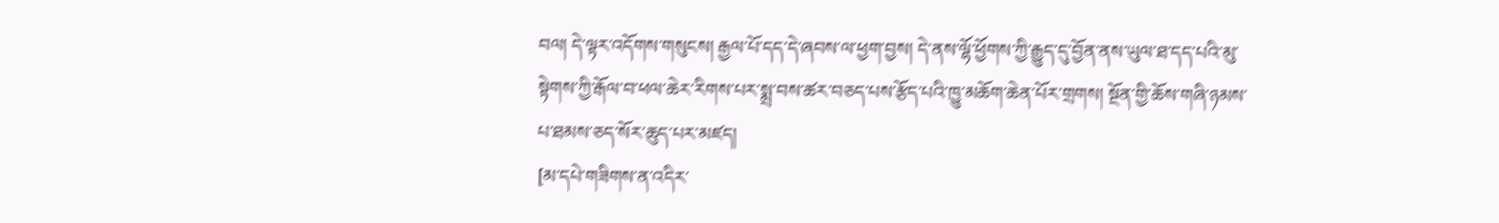བལ། དེ་ལྟར་འདོགས་གསུངས། རྒྱལ་པོ་དད་དེ་ཞབས་ལ་ཕྱག་བྱས། དེ་ནས་ལྷོ་ཕྱོགས་ཀྱི་རྒྱུད་དུ་བྱོན་ནས་ཡུལ་ཐ་དད་པའི་མུ་སྟེགས་ཀྱི་རྒོལ་བ་ཕལ་ཆེར་རིགས་པར་སྨྲ་བས་ཚར་བཅད་པས་རྩོད་པའི་ཁྱུ་མཆོག་ཆེན་པོར་གྲགས། སྔོན་གྱི་ཆོས་གཞི་ཉམས་པ་ཐམས་ཅད་སོར་ཆུད་པར་མཛད།
[མ་དཔེ་གཟིགས་ན་འདིར་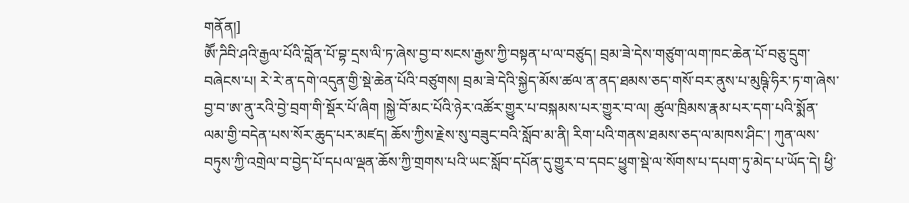གནོན།]
ཨཽ་ཌིབི་ཤའི་རྒྱལ་པོའི་བློན་པོ་བྷ་དྲས་ལི་ཏ་ཞེས་བྱ་བ་སངས་རྒྱས་ཀྱི་བསྟན་པ་ལ་བཙུད། བྲམ་ཟེ་དེས་གཙུག་ལག་ཁང་ཆེན་པོ་བཅུ་དྲུག་བཞེངས་པ། རེ་རེ་ན་དགེ་འདུན་གྱི་སྡེ་ཆེན་པོའི་བཙུགས། བྲམ་ཟེ་དེའི་སྐྱེད་མོས་ཚལ་ན་ནད་ཐམས་ཅད་གསོ་བར་ནུས་པ་མུཥྚི་ཧིར་ཏ་ག་ཞེས་བྱ་བ་ཨ་ནུ་རའི་བྱེ་བྲག་གི་སྡོར་པོ་ཞིག །སྐྱེ་བོ་མང་པོའི་ཉེར་འཚོར་གྱུར་པ་བསྐམས་པར་གྱུར་བ་ལ། ཚུལ་ཁྲིམས་རྣམ་པར་དག་པའི་སྨོན་ལམ་གྱི་བདེན་པས་སོར་ཆུད་པར་མཛད། ཆོས་ཀྱིས་རྗེས་སུ་བཟུང་བའི་སློབ་མ་ནི། རིག་པའི་གནས་ཐམས་ཅད་ལ་མཁས་ཤིང་། ཀུན་ལས་བཏུས་ཀྱི་འགྲེལ་བ་བྱེད་པོ་དཔལ་ལྡན་ཆོས་ཀྱི་གྲགས་པའི་ཡང་སློབ་དཔོན་དུ་གྱུར་བ་དབང་ཕྱུག་སྡེ་ལ་སོགས་པ་དཔག་ཏུ་མེད་པ་ཡོད་དེ། ཕྱི་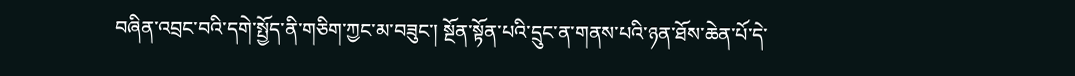བཞིན་འབྲང་བའི་དགེ་སྤྱོད་ནི་གཅིག་ཀྱང་མ་བཟུང་། སྔོན་སྟོན་པའི་དྲུང་ན་གནས་པའི་ཉན་ཐོས་ཆེན་པོ་དེ་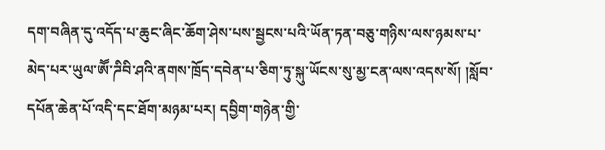དག་བཞིན་དུ་འདོད་པ་ཆུང་ཞིང་ཆོག་ཤེས་པས་སྦྱངས་པའི་ཡོན་ཏན་བཅུ་གཉིས་ལས་ཉམས་པ་མེད་པར་ཡུལ་ཨཽ་ཌིབི་ཤའི་ནགས་ཁྲོད་དབེན་པ་ཅིག་ཏུ་སྐུ་ཡོངས་སུ་མྱ་ངན་ལས་འདས་སོ། །སློབ་དཔོན་ཆེན་པོ་འདི་དང་ཐོག་མཉམ་པར། དབྱིག་གཉེན་གྱི་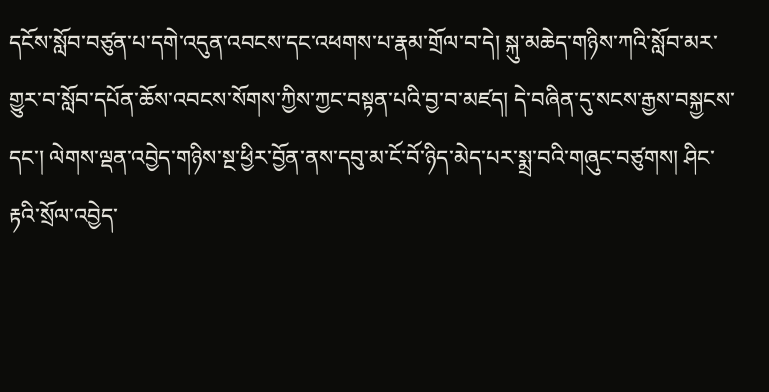དངོས་སློབ་བཙུན་པ་དགེ་འདུན་འབངས་དང་འཕགས་པ་རྣམ་གྲོལ་བ་དེ། སྐུ་མཆེད་གཉིས་ཀའི་སློབ་མར་གྱུར་བ་སློབ་དཔོན་ཆོས་འབངས་སོགས་ཀྱིས་ཀྱང་བསྟན་པའི་བྱ་བ་མཛད། དེ་བཞིན་དུ་སངས་རྒྱས་བསྐྱངས་དང་། ལེགས་ལྡན་འབྱེད་གཉིས་སྔ་ཕྱིར་བྱོན་ནས་དབུ་མ་ངོ་བོ་ཉིད་མེད་པར་སྨྲ་བའི་གཞུང་བཙུགས། ཤིང་རྟའི་སྲོལ་འབྱེད་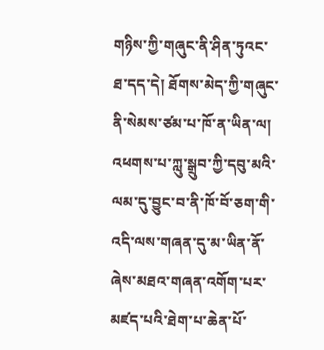གཉིས་ཀྱི་གཞུང་ནི་ཤིན་ཏུའང་ཐ་དད་དེ། ཐོགས་མེད་ཀྱི་གཞུང་ནི་སེམས་ཙམ་པ་ཁོ་ན་ཡིན་ལ། འཕགས་པ་ཀླུ་སྒྲུབ་ཀྱི་དབུ་མའི་ལམ་དུ་བྱུང་བ་ནི་ཁོ་བོ་ཅག་གི་འདི་ལས་གཞན་དུ་མ་ཡིན་ནོ་ཞེས་མཐའ་གཞན་འགོག་པར་མཛད་པའི་ཐེག་པ་ཆེན་པོ་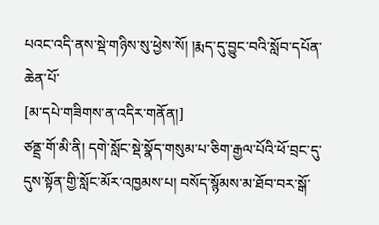པའང་འདི་ནས་སྡེ་གཉིས་སུ་ཕྱེས་སོ། །རྨད་དུ་བྱུང་བའི་སློབ་དཔོན་ཆེན་པོ་
[མ་དཔེ་གཟིགས་ན་འདིར་གནོན།]
ཙནྡྲ་གོ་མི་ནི། དགེ་སློང་སྡེ་སྣོད་གསུམ་པ་ཅིག་རྒྱལ་པོའི་ཕོ་བྲང་དུ་དུས་སྟོན་གྱི་སློང་མོར་འཁྱམས་པ། བསོད་སྙོམས་མ་ཐོབ་བར་སྒོ་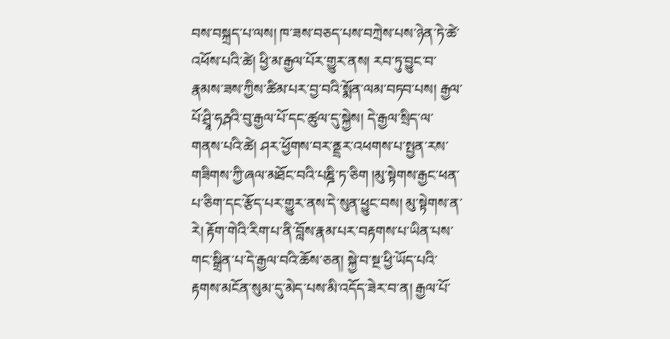བས་བསྐྲད་པ་ལས། ཁ་ཟས་བཅད་པས་བཀྲེས་པས་ཉེན་ཏེ་ཚེ་འཕོས་པའི་ཚེ། ཕྱི་མ་རྒྱལ་པོར་གྱུར་ནས། རབ་ཏུ་བྱུང་བ་རྣམས་ཟས་ཀྱིས་ཚིམ་པར་བྱ་བའི་སྨོན་ལམ་བཏབ་པས། རྒྱལ་པོ་ཤྲཱི་ཧརྴའི་བུ་རྒྱལ་པོ་དང་ཚུལ་དུ་སྐྱེས། དེ་རྒྱལ་སྲིད་ལ་གནས་པའི་ཚེ། ཤར་ཕྱོགས་བར་ནྡྲར་འཕགས་པ་སྤྱན་རས་གཟིགས་ཀྱི་ཞལ་མཐོང་བའི་པཎྜི་ཏ་ཅིག །མུ་སྟེགས་རྒྱང་ཕན་པ་ཅིག་དང་རྩོད་པར་གྱུར་ནས་དེ་སུན་ཕྱུང་བས། མུ་སྟེགས་ན་རེ། རྟོག་གེའི་རིག་པ་ནི་བློས་རྣམ་པར་བརྟགས་པ་ཡིན་པས་གང་སྒྲིན་པ་དེ་རྒྱལ་བའི་ཆོས་ཅན། སྐྱེ་བ་སྔ་ཕྱི་ཡོད་པའི་རྟགས་མངོན་སུམ་དུ་མེད་པས་མི་འདོད་ཟེར་བ་ན། རྒྱལ་པོ་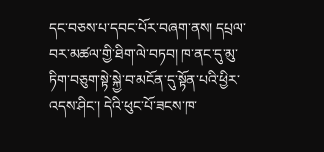དང་བཅས་པ་དབང་པོར་བཞག་ནས། དཔྲལ་བར་མཚལ་གྱི་ཐིག་ལེ་བཏབ། ཁ་ནང་དུ་མུ་ཏིག་བཅུག་སྟེ་སྐྱེ་བ་མངོན་དུ་སྟོན་པའི་ཕྱིར་འདས་ཤིང་། དེའི་ཕུང་པོ་ཟངས་ཁ་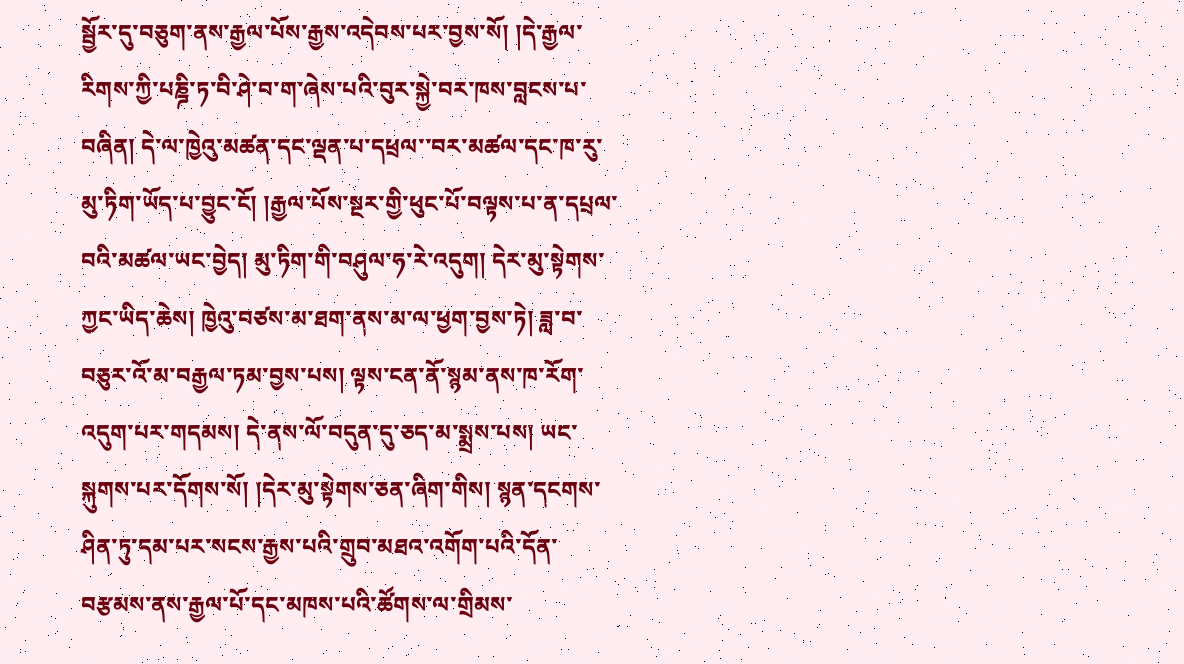སྦྱོར་དུ་བཅུག་ནས་རྒྱལ་པོས་རྒྱས་འདེབས་པར་བྱས་སོ། །དེ་རྒྱལ་རིགས་ཀྱི་པཎྜི་ཏ་བི་ཤེ་བ་ག་ཞེས་པའི་བུར་སྐྱེ་བར་ཁས་བླངས་པ་བཞིན། དེ་ལ་ཁྱེའུ་མཚན་དང་ལྡན་པ་དཕྲལ་་བར་མཚལ་དང་ཁ་རུ་མུ་ཏིག་ཡོད་པ་བྱུང་ངོ། །རྒྱལ་པོས་སྔར་གྱི་ཕུང་པོ་བལྟས་པ་ན་དཔྲལ་བའི་མཚལ་ཡང་བྱེད། མུ་ཏིག་གི་བཤུལ་ཧ་རེ་འདུག། དེར་མུ་སྟེགས་ཀྱང་ཡིད་ཆེས། ཁྱེའུ་བཙས་མ་ཐག་ནས་མ་ལ་ཕྱག་བྱས་ཏེ། ཟླ་བ་བཅུར་འོ་མ་བརྒྱལ་ཏམ་བྱས་པས། ལྟས་ངན་ནོ་སྙམ་ནས་ཁ་རོག་འདུག་པར་གདམས། དེ་ནས་ལོ་བདུན་དུ་ཅད་མ་སྨྲས་པས། ཡང་སྐུགས་པར་དོགས་སོ། །དེར་མུ་སྟེགས་ཅན་ཞིག་གིས། སྙན་དངགས་ཤིན་ཏུ་དམ་པར་སངས་རྒྱས་པའི་གྲུབ་མཐའ་འགོག་པའི་དོན་བརྩམས་ནས་རྒྱལ་པོ་དང་མཁས་པའི་ཚོགས་ལ་གྲིམས་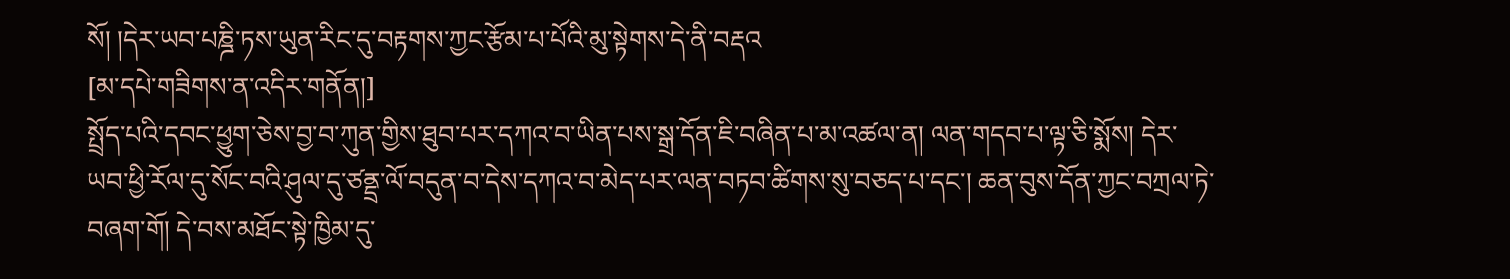སོ། །དེར་ཡབ་པཎྜི་ཏས་ཡུན་རིང་དུ་བརྟགས་ཀྱང་རྩོམ་པ་པོའི་མུ་སྟེགས་དེ་ནི་བརྡའ
[མ་དཔེ་གཟིགས་ན་འདིར་གནོན།]
སྤྲོད་པའི་དབང་ཕྱུག་ཅེས་བྱ་བ་ཀུན་གྱིས་ཐུབ་པར་དཀའ་བ་ཡིན་པས་སྒྲ་དོན་ཇི་བཞིན་པ་མ་འཚལ་ན། ལན་གདབ་པ་ལྟ་ཅི་སྨོས། དེར་ཡབ་ཕྱི་རོལ་དུ་སོང་བའི་ཤུལ་དུ་ཙནྡྲ་ལོ་བདུན་བ་དེས་དཀའ་བ་མེད་པར་ལན་བཏབ་ཚིགས་སུ་བཅད་པ་དང་། ཆན་བུས་དོན་ཀྱང་བཀྲལ་ཏེ་བཞག་གོ། དེ་བས་མཐོང་སྟེ་ཁྱིམ་དུ་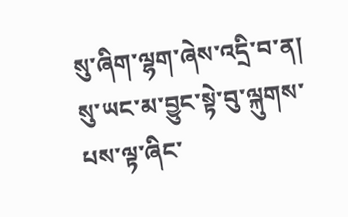སུ་ཞིག་ལྷག་ཞེས་འདྲི་བ་ན། སུ་ཡང་མ་བྱུང་སྟེ་བུ་ལྐུགས་པས་ལྟ་ཞིང་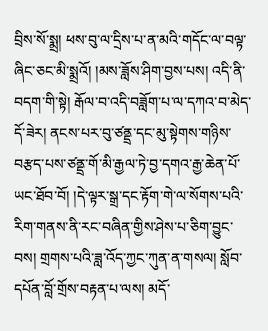བྲིས་སོ་སྨྲ། ཕས་བུ་ལ་དྲིས་པ་ན་མའི་གདོང་ལ་བལྟ་ཞིང་ཅང་མི་སྨྲའོ། །མས་ཟློས་ཤིག་བྱས་པས། འདི་ནི་བདག་གི་སྟེ། རྒོལ་བ་འདི་བཟློག་པ་ལ་དཀའ་བ་མེད་དོ་ཟེར། ནངས་པར་བུ་ཙནྡྲ་དང་མུ་སྟེགས་གཉིས་བརྩད་པས་ཙནྡྲ་གོ་མི་རྒྱལ་ཏེ་བྱ་དགའ་རྒྱ་ཆེན་པོ་ཡང་ཐོབ་བོ། །དེ་ལྟར་སྒྲ་དང་རྟོག་གེ་ལ་སོགས་པའི་རིག་གནས་ནི་རང་བཞིན་གྱིས་ཤེས་པ་ཅིག་བྱུང་བས། གྲགས་པའི་ཟླ་འོད་ཀྱང་ཀུན་ན་གསལ། སློབ་དཔོན་བློ་གྲོས་བརྟན་པ་ལས། མདོ་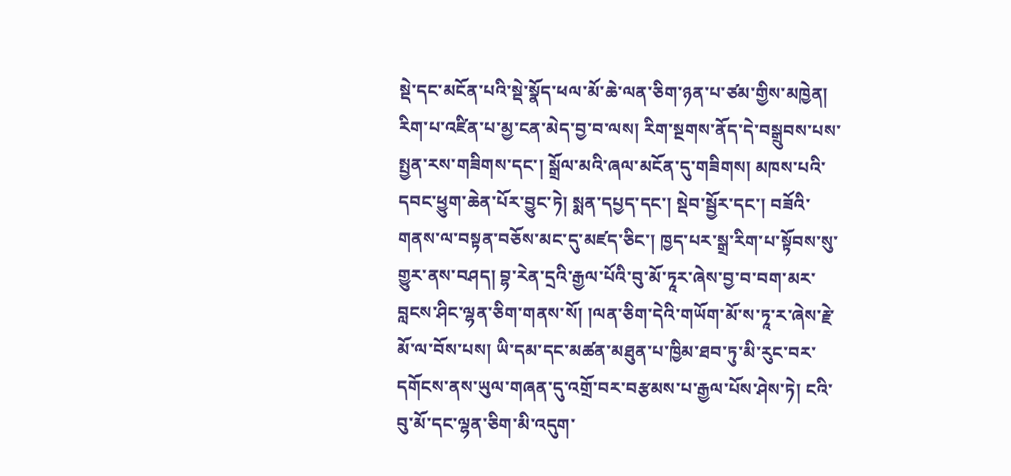སྡེ་དང་མངོན་པའི་སྡེ་སྣོད་ཕལ་མོ་ཆེ་ལན་ཅིག་ཉན་པ་ཙམ་གྱིས་མཁྱེན། རིག་པ་འཛིན་པ་མྱ་ངན་མེད་བྱ་བ་ལས། རིག་སྔགས་ནོད་དེ་བསྒྲུབས་པས་སྤྱན་རས་གཟིགས་དང་། སྒྲོལ་མའི་ཞལ་མངོན་དུ་གཟིགས། མཁས་པའི་དབང་ཕྱུག་ཆེན་པོར་བྱུང་ཏེ། སྨན་དཔྱད་དང་། སྡེབ་སྦྱོར་དང་། བཟོའི་གནས་ལ་བསྟན་བཅོས་མང་དུ་མཛད་ཅིང་། ཁྱད་པར་སྒྲ་རིག་པ་སྟོབས་སུ་གྱུར་ནས་བཤད། བྷ་རེན་དྲའི་རྒྱལ་པོའི་བུ་མོ་ཏཱར་ཞེས་བྱ་བ་བག་མར་བླངས་ཤིང་ལྷན་ཅིག་གནས་སོ། །ལན་ཅིག་དེའི་གཡོག་མོ་ས་ཏཱ་ར་ཞེས་རྗེ་མོ་ལ་བོས་པས། ཡི་དམ་དང་མཚན་མཐུན་པ་ཁྱིམ་ཐབ་ཏུ་མི་རུང་བར་དགོངས་ནས་ཡུལ་གཞན་དུ་འགྲོ་བར་བརྩམས་པ་རྒྱལ་པོས་ཤེས་ཏེ། ངའི་བུ་མོ་དང་ལྷན་ཅིག་མི་འདུག་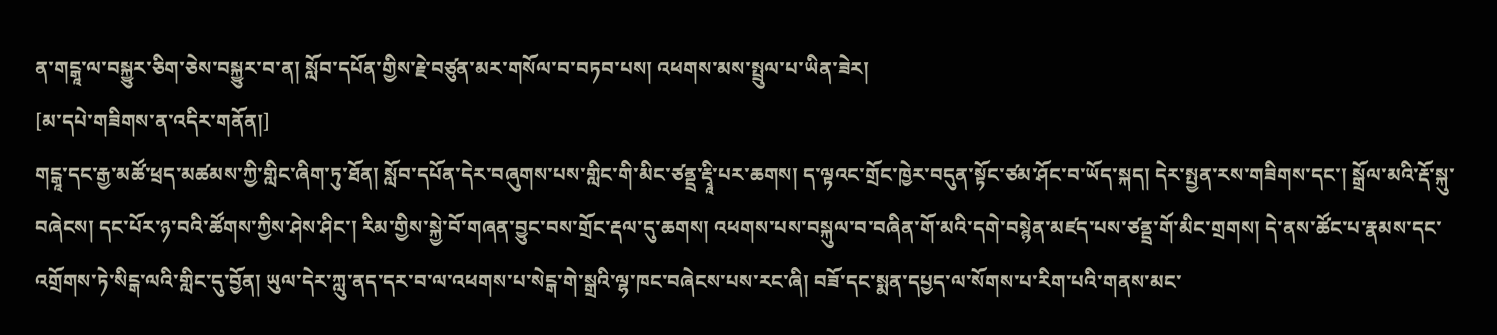ན་གངྒཱ་ལ་བསྐྱུར་ཅིག་ཅེས་བསྐྱུར་བ་ན། སློབ་དཔོན་གྱིས་རྗེ་བཙུན་མར་གསོལ་བ་བཏབ་པས། འཕགས་མས་སྤྲུལ་པ་ཡིན་ཟེར།
[མ་དཔེ་གཟིགས་ན་འདིར་གནོན།]
གངྒཱ་དང་རྒྱ་མཚོ་ཕྲད་མཚམས་ཀྱི་གླིང་ཞིག་ཏུ་ཐོན། སློབ་དཔོན་དེར་བཞུགས་པས་གླིང་གི་མིང་ཙནྡྲ་རྡྭཱི་པར་ཆགས། ད་ལྟའང་གྲོང་ཁྱེར་བདུན་སྟོང་ཙམ་ཤོང་བ་ཡོད་སྐད། དེར་སྤྱན་རས་གཟིགས་དང་། སྒྲོལ་མའི་རྡོ་སྐུ་བཞེངས། དང་པོར་ཉ་བའི་ཚོགས་ཀྱིས་ཤེས་ཤིང་། རིམ་གྱིས་སྐྱེ་བོ་གཞན་བྱུང་བས་གྲོང་རྡལ་དུ་ཆགས། འཕགས་པས་བསྐུལ་བ་བཞིན་གོ་མའི་དགེ་བསྙེན་མཛད་པས་ཙནྡྲ་གོ་མིང་གྲགས། དེ་ནས་ཚོང་པ་རྣམས་དང་འགྲོགས་ཏེ་སིངྒ་ལའི་གླིང་དུ་བྱོན། ཡུལ་དེར་ཀླུ་ནད་དར་བ་ལ་འཕགས་པ་སེངྒ་གེ་སྒྲའི་ལྷ་ཁང་བཞེངས་པས་རང་ཞི། བཟོ་དང་སྨན་དཔྱད་ལ་སོགས་པ་རིག་པའི་གནས་མང་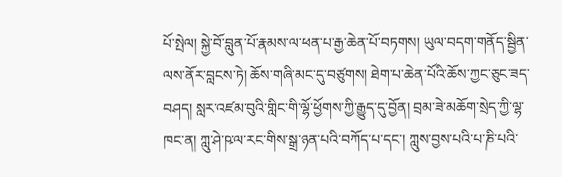པོ་སྤེལ། སྐྱེ་བོ་བླུན་པོ་རྣམས་ལ་ཕན་པ་རྒྱ་ཆེན་པོ་བཏགས། ཡུལ་བདག་གནོད་སྦྱིན་ལས་ནོར་བླངས་ཏེ། ཆོས་གཞི་མང་དུ་བཙུགས། ཐེག་པ་ཆེན་པོའི་ཆོས་ཀྱང་ཅུང་ཟད་བཤད། སླར་འཛམ་བུའི་གླིང་གི་ལྷོ་ཕྱོགས་ཀྱི་རྒྱུད་དུ་བྱོན། བྲམ་ཟེ་མཆོག་སྲེད་ཀྱི་ལྷ་ཁང་ན། ཀླུ་ཤེ་ཥ་ལ་རང་གིས་སྒྲ་ཉན་པའི་བཀོད་པ་དང་། ཀླུས་བྱས་པའི་པ་ཎི་པའི་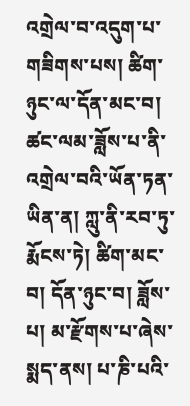འགྲེལ་བ་འདུག་པ་གཟིགས་པས། ཚིག་ཉུང་ལ་དོན་མང་བ། ཚང་ལམ་ཟློས་པ་ནི་འགྲེལ་བའི་ཡོན་ཏན་ཡིན་ན། ཀླུ་ནི་རབ་ཏུ་རྨོངས་ཏེ། ཚིག་མང་བ། དོན་ཉུང་བ། ཟློས་པ། མ་རྫོགས་པ་ཞེས་སྨད་ནས། པ་ཎི་པའི་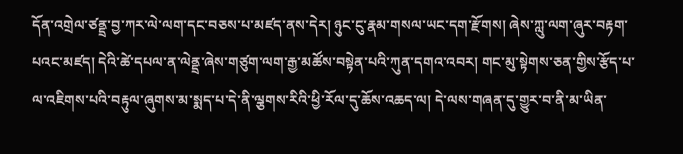དོན་འགྲེལ་ཙནྡྲ་བྱ་ཀར་ལེ་ལག་དང་བཅས་པ་མཛད་ནས་དེར། ཉུང་ངུ་རྣམ་གསལ་ཡང་དག་རྫོགས། ཞེས་ཀླུ་ལག་ཞུར་བརྟག་པའང་མཛད། དེའི་ཚེ་དཔལ་ན་ལེནྡྲ་ཞེས་གཙུག་ལག་རྒྱ་མཚོས་བསྟེན་པའི་ཀུན་དགའ་འབར། གང་མུ་སྟེགས་ཅན་གྱིས་རྩོད་པ་ལ་འཇིགས་པའི་བརྟུལ་ཞུགས་མ་སྨད་པ་དེ་ནི་ལྕགས་རིའི་ཕྱི་རོལ་དུ་ཆོས་འཆད་ལ། དེ་ལས་གཞན་དུ་གྱུར་བ་ནི་མ་ཡིན་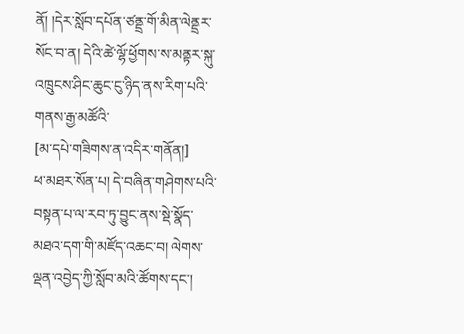ནོ། །དེར་སློབ་དཔོན་ཙནྡྲ་གོ་མིན་ལེནྡྲར་སོང་བ་ན། དེའི་ཚེ་ལྷོ་ཕྱོགས་ས་མནྟར་སྐུ་འཁྲུངས་ཤིང་ཆུང་ངུ་ཉིད་ནས་རིག་པའི་གནས་རྒྱ་མཚོའི་
[མ་དཔེ་གཟིགས་ན་འདིར་གནོན།]
ཕ་མཐར་སོན་པ། དེ་བཞིན་གཤེགས་པའི་བསྟན་པ་ལ་རབ་ཏུ་བྱུང་ནས་སྡེ་སྣོད་མཐའ་དག་གི་མཛོད་འཆང་བ། ལེགས་ལྡན་འབྱེད་ཀྱི་སློབ་མའི་ཚོགས་དང་།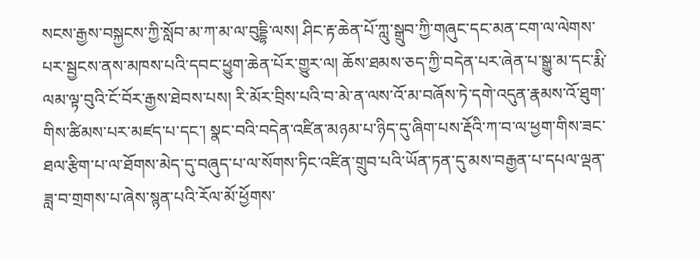སངས་རྒྱས་བསྐྱངས་ཀྱི་སློབ་མ་ཀ་མ་ལ་བུདྡྷི་ལས། ཤིང་རྟ་ཆེན་པོ་ཀླུ་སྒྲུབ་ཀྱི་གཞུང་དང་མན་ངག་ལ་ལེགས་པར་སྦྱངས་ནས་མཁས་པའི་དབང་ཕྱུག་ཆེན་པོར་གྱུར་ལ། ཆོས་ཐམས་ཅད་ཀྱི་བདེན་པར་ཞེན་པ་སྒྱུ་མ་དང་རྨི་ལམ་ལྟ་བུའི་ངོ་བོར་རྒྱས་ཐེབས་པས། རི་མོར་བྲིས་པའི་བ་མེ་ན་ལས་འོ་མ་བཞོས་ཏེ་དགེ་འདུན་རྣམས་འོ་ཐུག་གིས་ཚིམས་པར་མཛད་པ་དང་། སྣང་བའི་བདེན་འཛིན་མཉམ་པ་ཉིད་དུ་ཞིག་པས་རྡོའི་ཀ་བ་ལ་ཕྱག་གིས་ཟང་ཐལ་རྩིག་པ་ལ་ཐོགས་མེད་དུ་བཞུད་པ་ལ་སོགས་ཏིང་འཛིན་གྲུབ་པའི་ཡོན་ཏན་དུ་མས་བརྒྱན་པ་དཔལ་ལྡན་ཟླ་བ་གྲགས་པ་ཞེས་སྙན་པའི་རོལ་མོ་ཕྱོགས་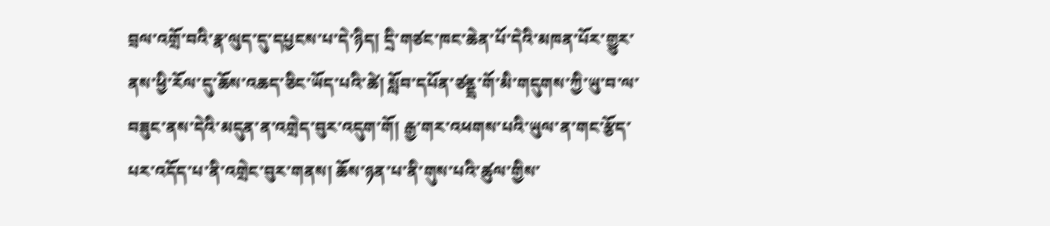བྲལ་འགྲོ་བའི་རྣ་ལུད་དུ་དཔྱངས་པ་དེ་ཉིད། དྲི་གཙང་ཁང་ཆེན་པོ་དེའི་མཁན་པོར་གྱུར་ནས་ཕྱི་རོལ་དུ་ཆོས་འཆད་ཅིང་ཡོད་པའི་ཚེ། སློབ་དཔོན་ཙནྡྲ་གོ་མི་གདུགས་ཀྱི་ཡུ་བ་ལ་བཟུང་ནས་དེའི་མདུན་ན་འགྲེད་བུར་འདུག་གོ། རྒྱ་གར་འཕགས་པའི་ཡུལ་ན་གང་རྩོད་པར་འདོད་པ་ནི་འགྲེང་བུར་གནས། ཆོས་ཉན་པ་ནི་གུས་པའི་ཚུལ་གྱིས་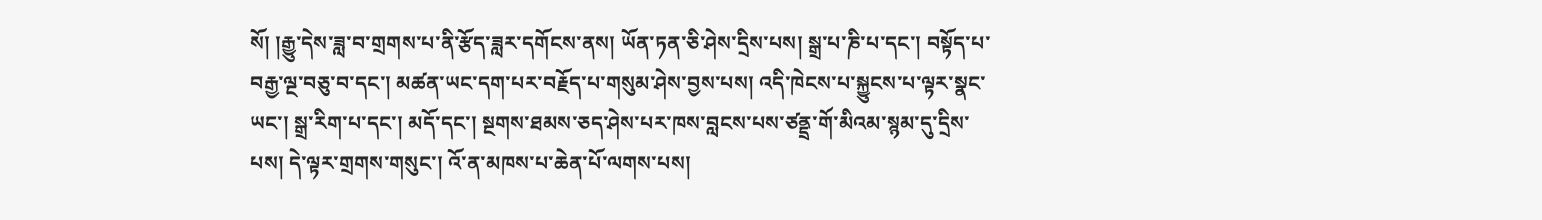སོ། །རྒྱུ་དེས་ཟླ་བ་གྲགས་པ་ནི་རྩོད་ཟླར་དགོངས་ནས། ཡོན་ཏན་ཅི་ཤེས་དྲིས་པས། སྒྲ་པ་ཎི་པ་དང་། བསྟོད་པ་བརྒྱ་ལྔ་བཅུ་བ་དང་། མཚན་ཡང་དག་པར་བརྗོད་པ་གསུམ་ཤེས་བྱས་པས། འདི་ཁེངས་པ་སྐྱུངས་པ་ལྟར་སྣང་ཡང་། སྒྲ་རིག་པ་དང་། མདོ་དང་། སྔགས་ཐམས་ཅད་ཤེས་པར་ཁས་བླངས་པས་ཙནྡྲ་གོ་མིའམ་སྙམ་དུ་དྲིས་པས། དེ་ལྟར་གྲགས་གསུང་། འོ་ན་མཁས་པ་ཆེན་པོ་ལགས་པས།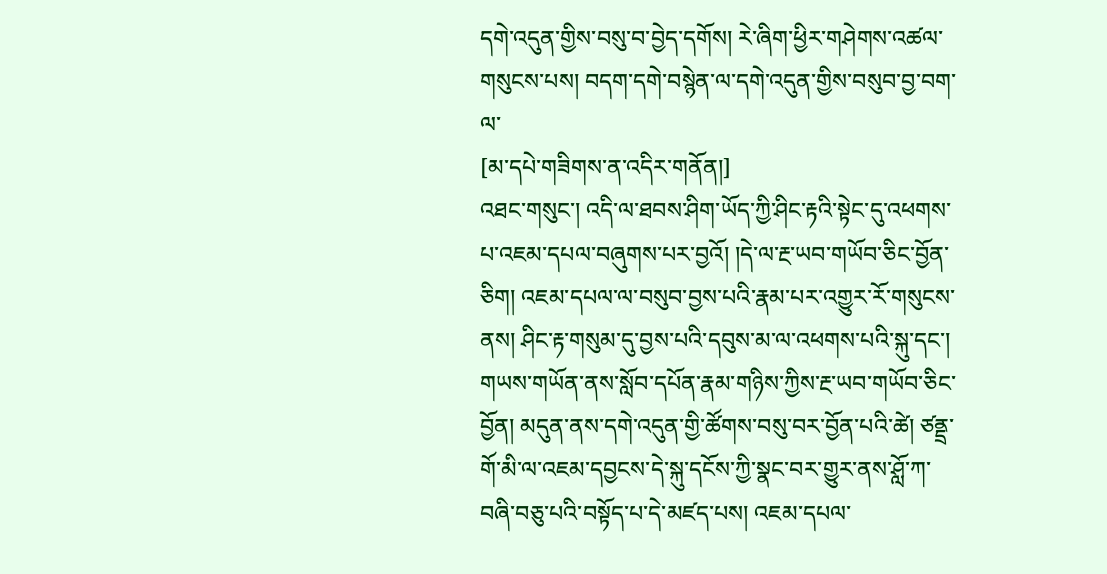དགེ་འདུན་གྱིས་བསུ་བ་བྱེད་དགོས། རེ་ཞིག་ཕྱིར་གཤེགས་འཚལ་གསུངས་པས། བདག་དགེ་བསྙེན་ལ་དགེ་འདུན་གྱིས་བསུབ་བྱ་བག་ལ་
[མ་དཔེ་གཟིགས་ན་འདིར་གནོན།]
འཐང་གསུང་། འདི་ལ་ཐབས་ཤིག་ཡོད་ཀྱི་ཤིང་རྟའི་སྟེང་དུ་འཕགས་པ་འཇམ་དཔལ་བཞུགས་པར་བྱའོ། །དེ་ལ་རྔ་ཡབ་གཡོབ་ཅིང་བྱོན་ཅིག། འཇམ་དཔལ་ལ་བསུབ་བྱས་པའི་རྣམ་པར་འགྱུར་རོ་གསུངས་ནས། ཤིང་རྟ་གསུམ་དུ་བྱས་པའི་དབུས་མ་ལ་འཕགས་པའི་སྐུ་དང་། གཡས་གཡོན་ནས་སློབ་དཔོན་རྣམ་གཉིས་ཀྱིས་རྔ་ཡབ་གཡོབ་ཅིང་བྱོན། མདུན་ནས་དགེ་འདུན་གྱི་ཚོགས་བསུ་བར་བྱོན་པའི་ཚེ། ཙནྡྲ་གོ་མི་ལ་འཇམ་དབྱངས་དེ་སྐུ་དངོས་ཀྱི་སྣང་བར་གྱུར་ནས་ཤློ་ཀ་བཞི་བཅུ་པའི་བསྟོད་པ་དེ་མཛད་པས། འཇམ་དཔལ་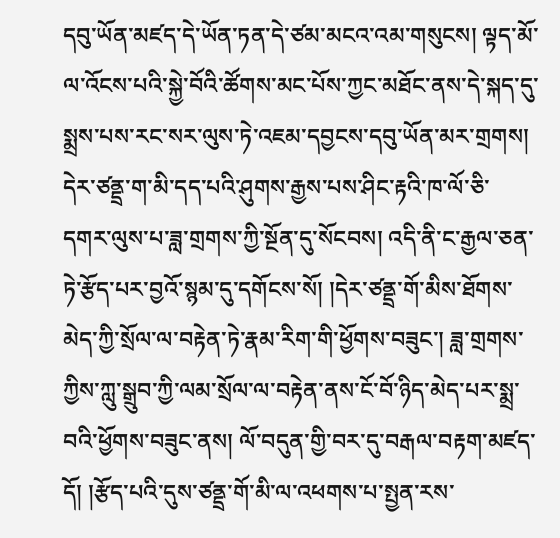དབུ་ཡོན་མཛད་དེ་ཡོན་ཏན་དེ་ཙམ་མངའ་འམ་གསུངས། ལྟད་མོ་ལ་འོངས་པའི་སྐྱེ་བོའི་ཚོགས་མང་པོས་ཀྱང་མཐོང་ནས་དེ་སྐད་དུ་སྨྲས་པས་རང་སར་ལུས་ཏེ་འཇམ་དབྱངས་དབུ་ཡོན་མར་གྲགས། དེར་ཙནྡྲ་ག་མི་དད་པའི་ཤུགས་རྒྱས་པས་ཤིང་རྟའི་ཁ་ལོ་ཅི་དགར་ལུས་པ་ཟླ་གྲགས་ཀྱི་སྔོན་དུ་སོངབས། འདི་ནི་ང་རྒྱལ་ཅན་ཏེ་རྩོད་པར་བྱའོ་སྙམ་དུ་དགོངས་སོ། །དེར་ཙནྡྲ་གོ་མིས་ཐོགས་མེད་ཀྱི་སྲོལ་ལ་བརྟེན་ཏེ་རྣམ་རིག་གི་ཕྱོགས་བཟུང་། ཟླ་གྲགས་ཀྱིས་ཀླུ་སྒྲུབ་ཀྱི་ལམ་སྲོལ་ལ་བརྟེན་ནས་ངོ་བོ་ཉིད་མེད་པར་སྨྲ་བའི་ཕྱོགས་བཟུང་ནས། ལོ་བདུན་གྱི་བར་དུ་བརྒལ་བརྟག་མཛད་དོ། །རྩོད་པའི་དུས་ཙནྡྲ་གོ་མི་ལ་འཕགས་པ་སྤྱན་རས་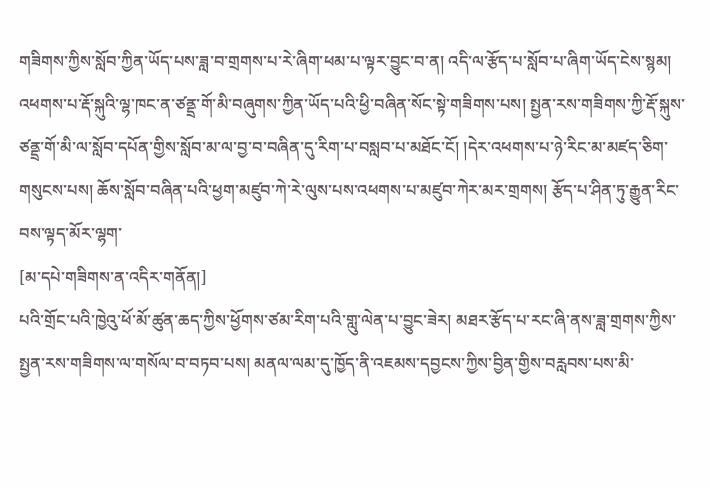གཟིགས་ཀྱིས་སློབ་ཀྱིན་ཡོད་པས་ཟླ་བ་གྲགས་པ་རེ་ཞིག་ཕམ་པ་ལྟར་བྱུང་བ་ན། འདི་ལ་རྩོད་པ་སློབ་པ་ཞིག་ཡོད་ངེས་སྙམ། འཕགས་པ་རྡོ་སྐུའི་ལྷ་ཁང་ན་ཙནྡྲ་གོ་མི་བཞུགས་ཀྱིན་ཡོད་པའི་ཕྱི་བཞིན་སོང་སྟེ་གཟིགས་པས། སྤྱན་རས་གཟིགས་ཀྱི་རྡོ་སྐུས་ཙནྡྲ་གོ་མི་ལ་སློབ་དཔོན་གྱིས་སློབ་མ་ལ་བྱ་བ་བཞིན་དུ་རིག་པ་བསླབ་པ་མཐོང་ངོ། །དེར་འཕགས་པ་ཉེ་རིང་མ་མཛད་ཅིག་གསུངས་པས། ཆོས་སློབ་བཞིན་པའི་ཕྱག་མཛུབ་ཀེ་རེ་ལུས་པས་འཕགས་པ་མཛུབ་ཀེར་མར་གྲགས། རྩོད་པ་ཤིན་ཏུ་རྒྱུན་རིང་བས་ལྟད་མོར་ལྷག་
[མ་དཔེ་གཟིགས་ན་འདིར་གནོན།]
པའི་གྲོང་པའི་ཁྱེའུ་ཕོ་མོ་ཚུན་ཆད་ཀྱིས་ཕྱོགས་ཙམ་རིག་པའི་གླུ་ལེན་པ་བྱུང་ཟེར། མཐར་རྩོད་པ་རང་ཞི་ནས་ཟླ་གྲགས་ཀྱིས་སྤྱན་རས་གཟིགས་ལ་གསོལ་བ་བཏབ་པས། མནལ་ལམ་དུ་ཁྱོད་ནི་འཇམས་དབྱངས་ཀྱིས་བྱིན་གྱིས་བརླབས་པས་མི་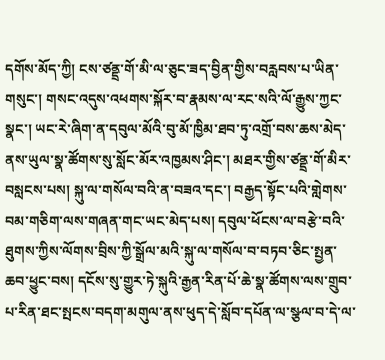དགོས་མོད་ཀྱི། ངས་ཙནྡྲ་གོ་མི་ལ་ཅུང་ཟད་བྱིན་གྱིས་བརླབས་པ་ཡིན་གསུང་། གསང་འདུས་འཕགས་སྐོར་བ་རྣམས་ལ་རང་སའི་ལོ་རྒྱུས་ཀྱང་སྣང་། ཡང་རེ་ཞིག་ན་དབུལ་མོའི་བུ་མོ་ཁྱིམ་ཐབ་ཏུ་འགྲོ་བས་ཆས་མེད་ནས་ཡུལ་སྣ་ཚོགས་སུ་སློང་མོར་འཁྱམས་ཤིང་། མཐར་གྱིས་ཙནྡྲ་གོ་མིར་བསླངས་པས། སྐུ་ལ་གསོལ་བའི་ན་བཟའ་དང་། བརྒྱད་སྟོང་པའི་གླེགས་བམ་གཅིག་ལས་གཞན་གང་ཡང་མེད་པས། དབུལ་ཕོངས་ལ་བརྩེ་བའི་ཐུགས་ཀྱིས་ལོགས་བྲིས་ཀྱི་སྒྲོལ་མའི་སྐུ་ལ་གསོལ་བ་བཏབ་ཅིང་སྤྱན་ཆབ་ཕྱུང་བས། དངོས་སུ་གྱུར་ཏེ་སྐུའི་རྒྱན་རིན་པོ་ཆེ་སྣ་ཚོགས་ལས་གྲུབ་པ་རིན་ཐང་སྤངས་བདག་མགུལ་ནས་ཕུད་དེ་སློབ་དཔོན་ལ་སྩལ་བ་དེ་ལ་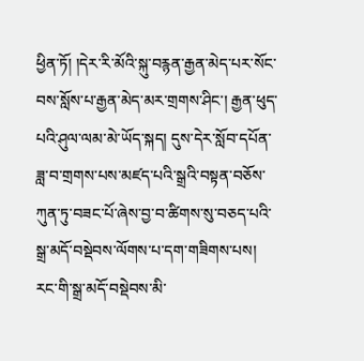ཕྱིན་ཏོ། །དེར་རི་མོའི་སྐུ་བརྙན་རྒྱན་མེད་པར་སོང་བས་སློས་པ་རྒྱན་མེད་མར་གྲགས་ཤིང་། རྒྱན་ཕུད་པའི་ཤུལ་ལམ་མེ་ཡོད་སྐད། དུས་དེར་སློབ་དཔོན་ཟླ་བ་གྲགས་པས་མཛད་པའི་སྒྲའི་བསྟན་བཅོས་ཀུན་ཏུ་བཟང་པོ་ཞེས་བྱ་བ་ཚིགས་སུ་བཅད་པའི་སྒྲ་མདོ་བསྡེབས་ལོགས་པ་དག་གཟིགས་པས། རང་གི་སྒྲ་མདོ་བསྡེབས་མི་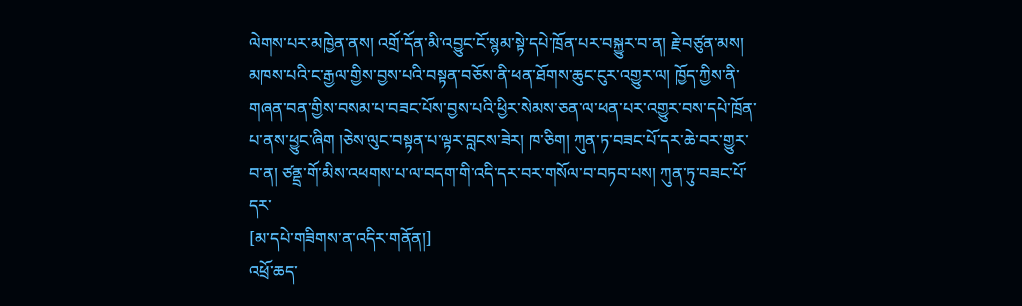ལེགས་པར་མཁྱེན་ནས། འགྲོ་དོན་མི་འབྱུང་ངོ་སྙམ་སྟེ་དཔེ་ཁྲོན་པར་བསྐྱུར་བ་ན། རྗེ་བཙུན་མས། མཁས་པའི་ང་རྒྱལ་གྱིས་བྱས་པའི་བསྟན་བཅོས་ནི་ཕན་ཐོགས་ཆུང་ངུར་འགྱུར་ལ། ཁྱོད་ཀྱིས་ནི་གཞན་བན་གྱིས་བསམ་པ་བཟང་པོས་བྱས་པའི་ཕྱིར་སེམས་ཅན་ལ་ཕན་པར་འགྱུར་བས་དཔེ་ཁྲོན་པ་ནས་ཕྱུང་ཞིག །ཅེས་ལུང་བསྟན་པ་ལྟར་བླངས་ཟེར། ཁ་ཅིག། ཀུན་ཏ་བཟང་པོ་དར་ཆེ་བར་གྱུར་བ་ན། ཙནྡྲ་གོ་མིས་འཕགས་པ་ལ་བདག་གི་འདི་དར་བར་གསོལ་བ་བཏབ་པས། ཀུན་ཏུ་བཟང་པོ་དར་
[མ་དཔེ་གཟིགས་ན་འདིར་གནོན།]
འཕྲོ་ཆད་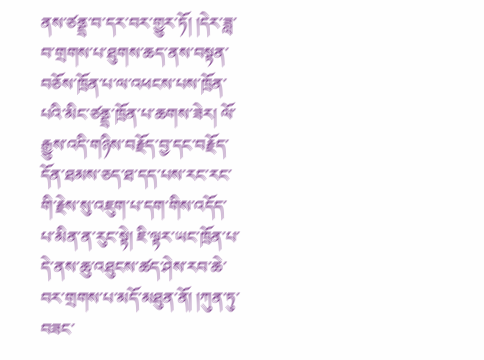ནས་ཙནྡྲ་བ་དར་བར་གྱུར་ཏོ། །དེར་ཟླ་བ་གྲགས་པ་ཐུགས་ཆད་ནས་བསྟན་བཅོས་ཁྲོན་པ་ལ་འཕངས་པས་ཁྲོན་པའི་མིང་ཙནྡྲ་ཁྲོན་པ་ཆགས་ཟེར། ལོ་རྒྱུས་འདི་གཉིས་བརྗོད་བྱ་དང་བརྗོད་དོན་ཐམས་ཅད་ཐ་དད་པས་རང་རང་གི་རྗེས་སུ་འཇུག་པ་དག་གིས་འདོད་པ་མིན་ན་རུང་སྟེ། ཇི་ལྟར་ཡང་ཁྲོན་པ་དེ་ནས་ཆུ་འཐུངས་ཚད་ཤེས་རབ་ཆེ་བར་གྲགས་པ་མདོ་མཐུན་ནོ། །ཀུན་ཏུ་བཟང་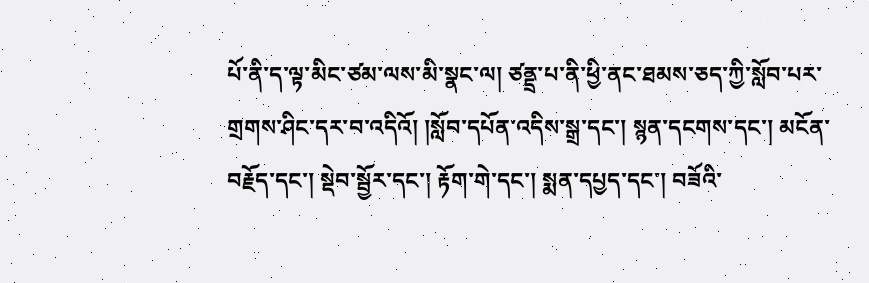པོ་ནི་ད་ལྟ་མིང་ཙམ་ལས་མི་སྣང་ལ། ཙནྡྲ་པ་ནི་ཕྱི་ནང་ཐམས་ཅད་ཀྱི་སློབ་པར་གྲགས་ཤིང་དར་བ་འདིའོ། །སློབ་དཔོན་འདིས་སྒྲ་དང་། སྙན་དངགས་དང་། མངོན་བརྗོད་དང་། སྡེབ་སྦྱོར་དང་། རྟོག་གེ་དང་། སྨན་དཔྱད་དང་། བཟོའི་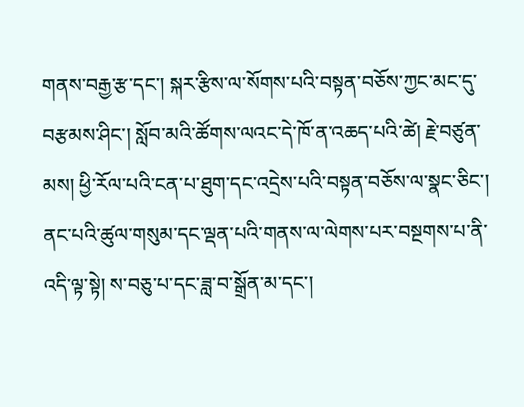གནས་བརྒྱ་རྩ་དང་། སྐར་རྩིས་ལ་སོགས་པའི་བསྟན་བཅོས་ཀྱང་མང་དུ་བརྩམས་ཤིང་། སློབ་མའི་ཚོགས་ལའང་དེ་ཁོ་ན་འཆད་པའི་ཚེ། རྗེ་བཙུན་མས། ཕྱི་རོལ་པའི་ངན་པ་ཐུག་དང་འདྲེས་པའི་བསྟན་བཅོས་ལ་སྣང་ཅིང་། ནང་པའི་ཚུལ་གསུམ་དང་ལྡན་པའི་གནས་ལ་ལེགས་པར་བསྔགས་པ་ནི་འདི་ལྟ་སྟེ། ས་བཅུ་པ་དང་ཟླ་བ་སྒྲོན་མ་དང་།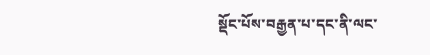སྡོང་པོས་བརྒྱན་པ་དང་ནི་ལང་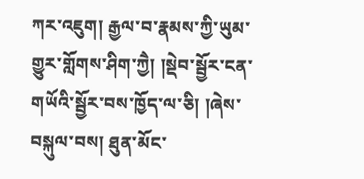ཀར་འཇུག། རྒྱལ་བ་རྣམས་ཀྱི་ཡུམ་གྱུར་གློགས་ཤིག་ཀྱཻ། །སྡེབ་སྦྱོར་ངན་གཡོའི་སྦྱོར་བས་ཁྱོད་ལ་ཅི། །ཞེས་བསྐུལ་བས། ཐུན་མོང་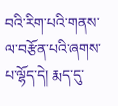བའི་རིག་པའི་གནས་ལ་བརྩོན་པའི་ཞགས་པ་ལྷོད་དེ། རྨད་དུ་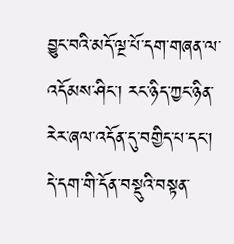བྱུང་བའི་མདོ་ལྔ་པོ་དག་གཞན་ལ་འདོམས་ཤིང་། རང་ཉིད་ཀྱང་ཉིན་རེར་ཞལ་འདོན་དུ་བགྱིད་པ་དང་། དེ་དག་གི་དོན་བསྡུའི་བསྟན་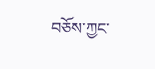བཅོས་ཀྱང་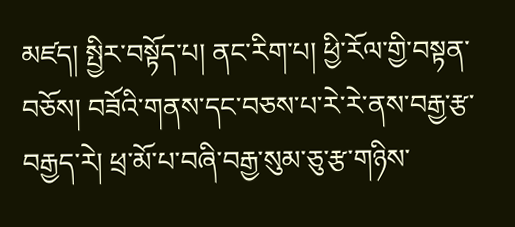མཛད། སྤྱིར་བསྟོད་པ། ནང་རིག་པ། ཕྱི་རོལ་གྱི་བསྟན་བཅོས། བཟོའི་གནས་དང་བཅས་པ་རེ་རེ་ནས་བརྒྱ་རྩ་བརྒྱད་རེ། ཕྲ་མོ་པ་བཞི་བརྒྱ་སུམ་ཅུ་རྩ་གཉིས་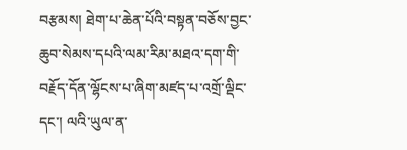བརྩམས། ཐེག་པ་ཆེན་པོའི་བསྟན་བཅོས་བྱང་ཆུབ་སེམས་དཔའི་ལམ་རིམ་མཐའ་དག་གི་བརྗོད་དོན་ལྷོངས་པ་ཞིག་མཛད་པ་འགྲོ་ལྡིང་དང་། ལའི་ཡུལ་ན་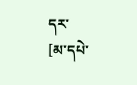དར་
[མ་དཔེ་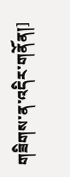གཟིགས་ན་འདིར་གནོན།]